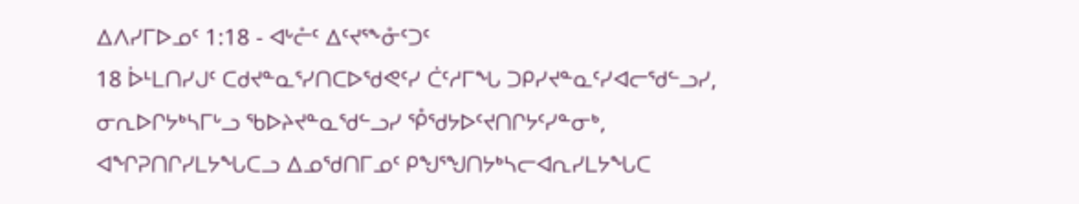ᐃᐱᓯᒥᐅᓄᑦ 1:18 - ᐊᒡᓔᑦ ᐃᑦᔪᕐᖕᓁᑦᑐᑦ
18 ᐆᒻᒪᑎᓯᒍᑦ ᑕᑯᔪᓐᓇᕐᓯᑎᑕᐅᖁᕙᑦᓯ ᑖᑦᓱᒥᖓ ᑐᑭᓯᔪᓐᓇᑦᓯᐊᓕᖁᓪᓗᓯ, ᓂᕆᐅᒋᔭᒃᓴᒥᒡᓗ ᖃᐅᔨᔪᓐᓇᖁᓪᓗᓯ ᕾᖁᔭᐅᑦᔪᑎᒋᔭᑦᓯᓐᓂᒃ, ᐊᖏᕈᑎᒋᓯᒪᔭᖓᑕᓗ ᐃᓄᖁᑎᒥᓄᑦ ᑭᖑᕐᖑᑎᔭᒃᓴᓕᐊᕆᓯᒪᔭᖓᑕ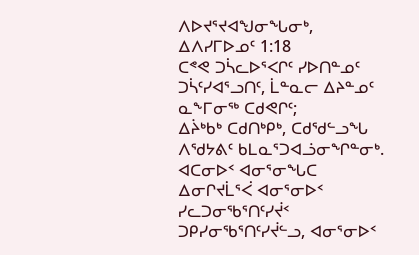ᐱᐅᔪᕐᔪᐊᖑᓂᖓᓂᒃ,
ᐃᐱᓯᒥᐅᓄᑦ 1:18
ᑕᕝᕙ ᑐᓵᓚᐅᕐᐸᒋᑦ ᓯᐅᑎᓐᓄᑦ ᑐᓵᑦᓯᐊᕐᓗᑎᑦ, ᒫᓐᓇᓕ ᐃᔨᓐᓄᑦ ᓇᖕᒥᓂᖅ ᑕᑯᕙᒋᑦ;
ᐃᔩᒃᑲᒃ ᑕᑯᑎᒃᑭᒃ, ᑕᑯᖁᓪᓗᖓ ᐱᖁᔭᕕᑦ ᑲᒪᓇᕐᑐᐊᓘᓂᖏᓐᓂᒃ.
ᐊᑕᓂᐅᑉ ᐊᓂᕐᓂᖓᑕ ᐃᓂᒋᔪᒫᕐᐹ ᐊᓂᕐᓂᐅᑉ ᓯᓚᑐᓂᖃᕐᑎᑦᓯᔫᑉ ᑐᑭᓯᓂᖃᕐᑎᑦᓯᔫᓪᓗ, ᐊᓂᕐᓂᐅᑉ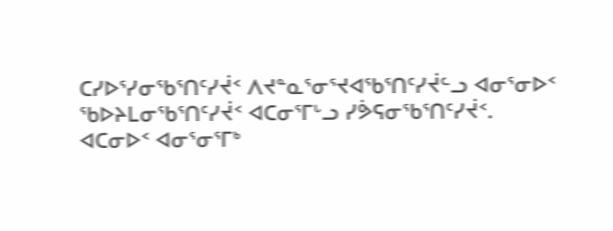ᑕᓯᐅᕐᓯᓂᖃᕐᑎᑦᓯᔫᑉ ᐱᔪᓐᓇᕐᓂᕐᔪᐊᖃᕐᑎᑦᓯᔫᓪᓗ ᐊᓂᕐᓂᐅᑉ ᖃᐅᔨᒪᓂᖃᕐᑎᑦᓯᔫᑉ ᐊᑕᓂᕐᒥᒡᓗ ᓯᕘᕋᓂᖃᕐᑎᑦᓯᔫᑉ.
ᐊᑕᓂᐅᑉ ᐊᓂᕐᓂᕐᒥᒃ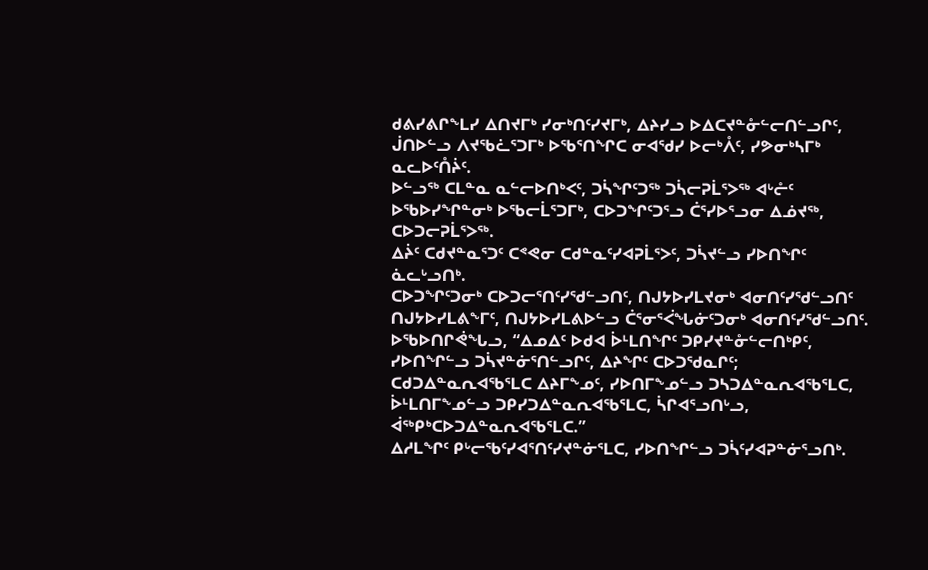ᑯᕕᓯᕕᒋᖕᒪᓯ ᐃᑎᔪᒥᒃ ᓯᓂᒃᑎᑦᓯᔪᒥᒃ, ᐃᔨᓯᓗ ᐅᐃᑕᔪᓐᓁᓪᓕᑎᓪᓗᒋᑦ, ᒎᑎᐅᓪᓗ ᐱᔪᖃᓛᕐᑐᒥᒃ ᐅᖃᕐᑎᖏᑕ ᓂᐊᖁᓯ ᐅᓕᒃᐰᑦ, ᓯᕗᓂᒃᓴᒥᒃ ᓇᓚᐅᑦᑍᔩᑦ.
ᐅᓪᓗᖅ ᑕᒪᓐᓇ ᓇᓪᓕᐅᑎᒃᐸᑦ, ᑐᓵᖏᑦᑐᖅ ᑐᓵᓕᕈᒫᕐᐳᖅ ᐊᒡᓔᑦ ᐅᖃᐅᓯᖏᓐᓂᒃ ᐅᖃᓕᒫᕐᑐᒥᒃ, ᑕᐅᑐᖏᑦᑐᕐᓗ ᑖᕐᓯᐅᕐᓗᓂ ᐃᓅᔪᖅ, ᑕᐅᑐᓕᕈᒫᕐᐳᖅ.
ᐃᔩᑦ ᑕᑯᔪᓐᓇᕐᑐᑦ ᑕᕝᕙᓂ ᑕᑯᓐᓇᑦᓯᐊᕈᒫᕐᐳᑦ, ᑐᓵᔪᓪᓗ ᓯᐅᑎᖏᑦ ᓈᓚᒡᓗᑎᒃ.
ᑕᐅᑐᖏᑦᑐᓂᒃ ᑕᐅᑐᓕᕐᑎᑦᓯᖁᓪᓗᑎᑦ, ᑎᒍᔭᐅᓯᒪᔪᓂᒃ ᐊᓂᑎᑦᓯᖁᓪᓗᑎᑦ ᑎᒍᔭᐅᓯᒪᕕᖕᒥᑦ, ᑎᒍᔭᐅᓯᒪᕕᐅᓪᓗ ᑖᕐᓂᕐᐹᖓᓃᑦᑐᓂᒃ ᐊᓂᑎᑦᓯᖁᓪᓗᑎᑦ.
ᐅᖃᐅᑎᒋᕚᖓᓗ, “ᐃᓄᐃᑦ ᐅᑯᐊ ᐆᒻᒪᑎᖏᑦ ᑐᑭᓯᔪᓐᓁᓪᓕᑎᒃᑭᑦ, ᓯᐅᑎᖏᓪᓗ ᑐᓵᔪᓐᓃᕐᑎᓪᓗᒋᑦ, ᐃᔨᖏᑦ ᑕᐅᑐᖁᓇᒋᑦ; ᑕᑯᑐᐃᓐᓇᕆᐊᖃᕐᒪᑕ ᐃᔨᒥᖕᓄᑦ, ᓯᐅᑎᒥᖕᓄᓪᓗ ᑐᓴᑐᐃᓐᓇᕆᐊᖃᕐᒪᑕ, ᐆᒻᒪᑎᒥᖕᓄᓪᓗ ᑐᑭᓯᑐᐃᓐᓇᕆᐊᖃᕐᒪᑕ, ᓵᒋᐊᕐᓗᑎᒡᓗ, ᐋᖅᑭᒃᑕᐅᑐᐃᓐᓇᕆᐊᖃᕐᒪᑕ.”
ᐃᓱᒪᖏᑦ ᑭᒡᓕᖃᑦᓯᐊᕐᑎᑦᓯᔪᓐᓃᕐᒪᑕ, ᓯᐅᑎᖏᓪᓗ ᑐᓵᑦᓯᐊᕈᓐᓃᕐᓗᑎᒃ.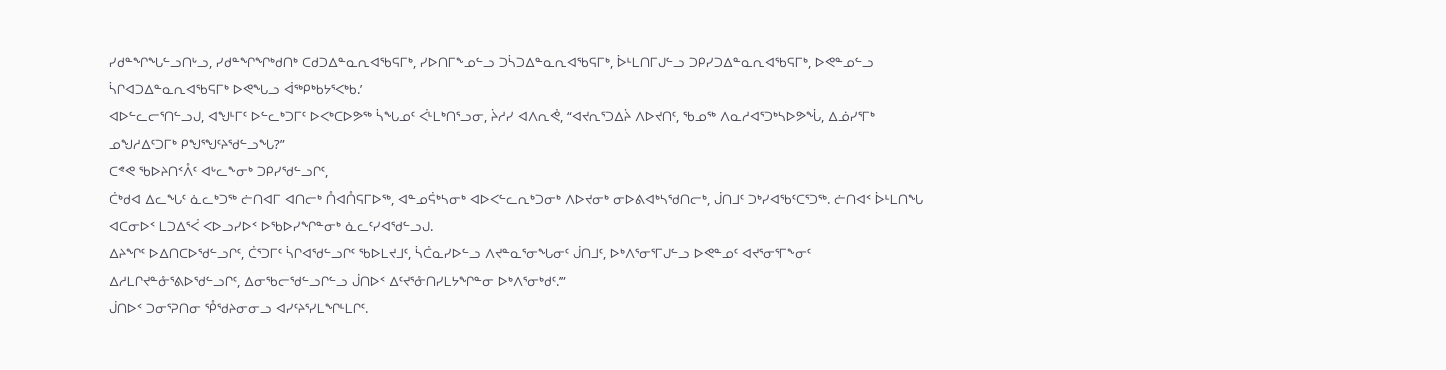ᓯᑯᓐᖏᖓᓪᓗᑎᒡᓗ, ᓯᑯᓐᖏᖏᒃᑯᑎᒃ ᑕᑯᑐᐃᓐᓇᕆᐊᖃᕋᒥᒃ, ᓯᐅᑎᒥᖕᓄᓪᓗ ᑐᓵᑐᐃᓐᓇᕆᐊᖃᕋᒥᒃ, ᐆᒻᒪᑎᒥᒍᓪᓗ ᑐᑭᓯᑐᐃᓐᓇᕆᐊᖃᕋᒥᒃ, ᐅᕙᓐᓄᓪᓗ ᓵᒋᐊᑐᐃᓐᓇᕆᐊᖃᕋᒥᒃ ᐅᕙᖓᓗ ᐋᖅᑭᒃᑲᔭᕐᐸᒃᑲ.’
ᐊᐅᓪᓚᓕᕐᑎᓪᓗᒍ, ᐊᖑᒻᒥᑦ ᐅᓪᓚᒃᑐᒥᑦ ᐅᐸᒃᑕᐅᕗᖅ ᓵᖓᓄᑦ ᐹᒻᒪᒃᑎᕐᓗᓂ, ᔩᓱᓯ ᐊᐱᕆᕚ, “ᐊᔪᕆᕐᑐᐃᔩ ᐱᐅᔪᑎᑦ, ᖃᓄᖅ ᐱᓇᓱᐊᕐᑐᒃᓴᐅᕗᖔ, ᐃᓅᓯᕐᒥᒃ ᓄᖑᓱᐃᑦᑐᒥᒃ ᑭᖑᕐᖑᑦᔨᖁᓪᓗᖓ?”
ᑕᕝᕙ ᖃᐅᔨᑎᑉᐰᑦ ᐊᒡᓚᖕᓂᒃ ᑐᑭᓯᖁᓪᓗᒋᑦ,
ᑖᒃᑯᐊ ᐃᓚᖓᑦ ᓈᓚᒃᑐᖅ ᓖᑎᐊᒥ ᐊᑎᓕᒃ ᑍᐊᑍᕋᒥᐅᖅ, ᐊᓐᓄᕌᒃᓴᓂᒃ ᐊᐅᐸᓪᓚᕆᒃᑐᓂᒃ ᐱᐅᔪᓂᒃ ᓂᐅᕕᐊᒃᓴᖁᑎᓕᒃ, ᒎᑎᒧᑦ ᑐᒃᓯᐊᖃᑦᑕᕐᑐᖅ. ᓖᑎᐊᑉ ᐆᒻᒪᑎᖓ ᐊᑕᓂᐅᑉ ᒪᑐᐃᕐᐹ ᐸᐅᓗᓯᐅᑉ ᐅᖃᐅᓯᖏᓐᓂᒃ ᓈᓚᑦᓯᐊᖁᓪᓗᒍ.
ᐃᔨᖏᑦ ᐅᐃᑎᑕᐅᖁᓪᓗᒋᑦ, ᑖᕐᑐᒥᑦ ᓵᒋᐊᖁᓪᓗᒋᑦ ᖃᐅᒪᔪᒧᑦ, ᓵᑖᓇᓯᐅᓪᓗ ᐱᔪᓐᓇᕐᓂᖓᓂᑦ ᒎᑎᒧᑦ, ᐅᒃᐱᕐᓂᕐᒥᒍᓪᓗ ᐅᕙᓐᓄᑦ ᐊᔪᕐᓂᕐᒥᖕᓂᑦ ᐃᓱᒪᒋᔪᓐᓁᕐᕕᐅᖁᓪᓗᒋᑦ, ᐃᓂᖃᓕᖁᓪᓗᒋᓪᓗ ᒎᑎᐅᑉ ᐃᑦᔪᕐᓁᑎᓯᒪᔭᖏᓐᓂ ᐅᒃᐱᕐᓂᒃᑯᑦ.’”
ᒎᑎᐅᑉ ᑐᓂᕐᕈᑎᓂ ᕾᖁᔨᓂᓂᓗ ᐊᓯᑦᔨᕐᓯᒪᖏᒻᒪᒋᑦ.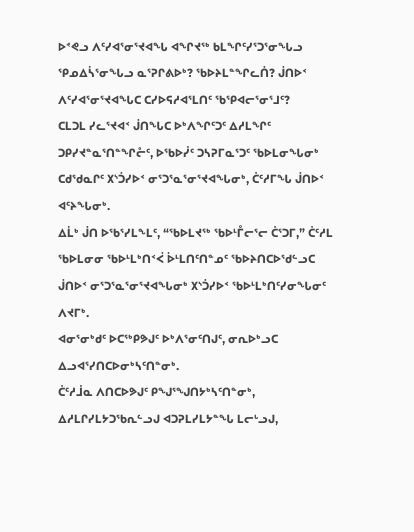ᐅᕝᕙᓗ ᐱᑦᓯᐊᕐᓂᕐᔪᐊᖓ ᐊᖏᔪᖅ ᑲᒪᖏᑦᓯᕐᑐᕐᓂᖓᓗ ᕿᓄᐃᓵᕐᓂᖓᓗ ᓇᕐᕈᒋᕕᐅᒃ? ᖃᐅᔨᒪᓐᖏᓚᑏ? ᒎᑎᐅᑉ ᐱᑦᓯᐊᕐᓂᕐᔪᐊᖓᑕ ᑕᓯᐅᕋᓱᐊᕐᒪᑎᑦ ᖃᕿᐊᓕᕐᓂᕐᒧᑦ?
ᑕᒪᑐᒪ ᓯᓚᕐᔪᐊᑉ ᒎᑎᖓᑕ ᐅᒃᐱᖏᑦᑐᑦ ᐃᓱᒪᖏᑦ ᑐᑭᓯᔪᓐᓇᕐᑎᓐᖏᓔᑦ, ᐅᖃᐅᓰᑦ ᑐᓴᕈᒥᓇᕐᑐᑦ ᖃᐅᒪᓂᖓᓂᒃ ᑕᑯᖁᓇᒋᑦ ᙭ᔅᑑᓯᐅᑉ ᓂᕐᑐᕐᓇᕐᓂᕐᔪᐊᖓᓂᒃ, ᑖᑦᓱᒥᖓ ᒎᑎᐅᑉ ᐊᑦᔨᖓᓂᒃ.
ᐃᒫᒃ ᒎᑎ ᐅᖃᕐᓯᒪᖕᒪᑦ, “ᖃᐅᒪᔪᖅ ᖃᐅᒻᒤᓕᕐᓕ ᑖᕐᑐᒥ,” ᑖᑦᓱᒪ ᖃᐅᒪᓂᓂ ᖃᐅᒻᒪᒃᑎᑉᐹ ᐆᒻᒪᑎᑦᑎᓐᓄᑦ ᖃᐅᔨᑎᑕᐅᖁᓪᓗᑕ ᒎᑎᐅᑉ ᓂᕐᑐᕐᓇᕐᓂᕐᔪᐊᖓᓂᒃ ᙭ᔅᑑᓯᐅᑉ ᖃᐅᒻᒪᒃᑎᑦᓯᓂᖓᓂᑦ ᐱᔪᒥᒃ.
ᐊᓂᕐᓂᒃᑯᑦ ᐅᑕᖅᑭᕗᒍᑦ ᐅᒃᐱᕐᓂᑦᑎᒍᑦ, ᓂᕆᐅᒃᓗᑕ ᐃᓗᐊᕐᓯᑎᑕᐅᓂᒃᓴᑦᑎᓐᓂᒃ.
ᑖᑦᓱᒨᓇ ᐱᑎᑕᐅᕗᒍᑦ ᑭᖑᕐᖑᑎᔭᒃᓴᑦᑎᓐᓂᒃ, ᐃᓱᒪᒋᓯᒪᔭᑐᖃᕆᓪᓗᒍ ᐊᑐᕈᒪᓯᒪᔭᓐᖓ ᒪᓕᒡᓗᒍ,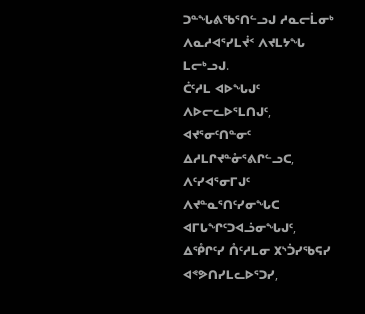ᑐᓐᖓᕕᖃᕐᑎᓪᓗᒍ ᓱᓇᓕᒫᓂᒃ ᐱᓇᓱᐊᕐᓯᒪᔫᑉ ᐱᔪᒪᔭᖓ ᒪᓕᒃᓗᒍ.
ᑖᑦᓱᒪ ᐊᐅᖓᒍᑦ ᐱᐅᓕᓚᐅᕐᒪᑎᒍᑦ, ᐊᔪᕐᓂᑦᑎᓐᓂᑦ ᐃᓱᒪᒋᔪᓐᓁᕐᕕᒋᓪᓗᑕ, ᐱᑦᓯᐊᕐᓂᒥᒍᑦ ᐱᔪᓐᓇᕐᑎᑦᓯᓂᖓᑕ ᐊᒥᒐᖏᑦᑐᐊᓘᓂᖓᒍᑦ,
ᐃᕾᒋᑦᓯ ᑍᑦᓱᒪᓂ ᙭ᔅᑑᓯᖃᕋᓯ ᐊᕝᕗᑎᓯᒪᓚᐅᕐᑐᓯ,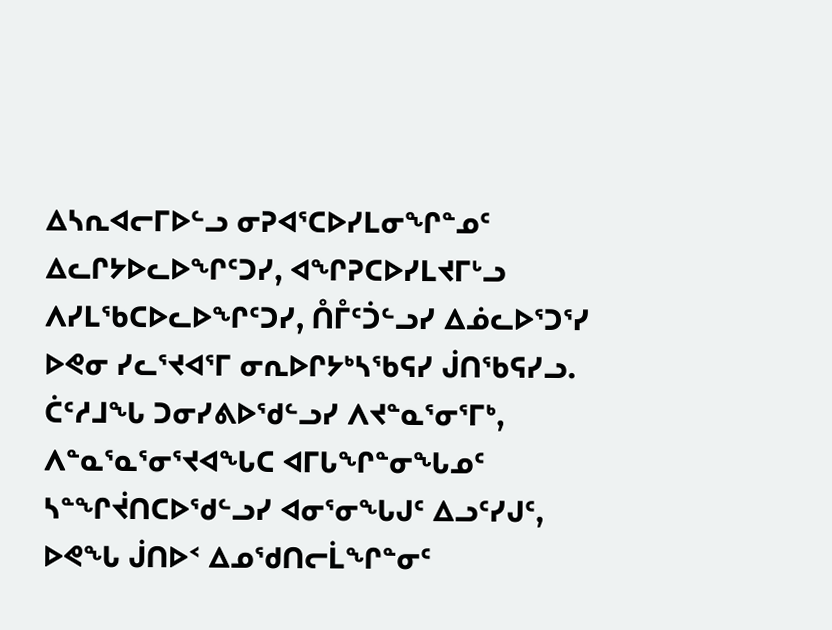ᐃᓴᕆᐊᓕᒥᐅᓪᓗ ᓂᕈᐊᕐᑕᐅᓯᒪᓂᖏᓐᓄᑦ ᐃᓚᒋᔭᐅᓚᐅᖏᑦᑐᓯ, ᐊᖏᕈᑕᐅᓯᒪᔪᒥᒡᓗ ᐱᓯᒪᖃᑕᐅᓚᐅᖏᑦᑐᓯ, ᑍᒤᑦᑑᓪᓗᓯ ᐃᓅᓚᐅᕐᑐᕐᓯ ᐅᕙᓂ ᓯᓚᕐᔪᐊᕐᒥ ᓂᕆᐅᒋᔭᒃᓴᖃᕋᓯ ᒎᑎᖃᕋᓯᓗ.
ᑖᑦᓱᒧᖓ ᑐᓂᓯᕕᐅᖁᓪᓗᓯ ᐱᔪᓐᓇᕐᓂᕐᒥᒃ, ᐱᓐᓇᕐᓇᕐᓂᕐᔪᐊᖓᑕ ᐊᒥᒐᖏᓐᓂᖓᓄᑦ ᓴᓐᖏᔫᑎᑕᐅᖁᓪᓗᓯ ᐊᓂᕐᓂᖓᒍᑦ ᐃᓗᑦᓯᒍᑦ,
ᐅᕙᖓ ᒎᑎᐅᑉ ᐃᓄᖁᑎᓕᒫᖏᓐᓂᑦ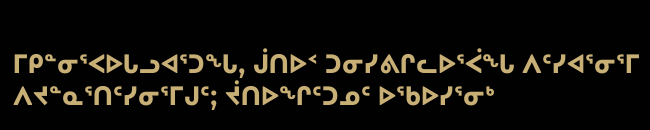ᒥᑭᓐᓂᕐᐸᐅᒐᓗᐊᕐᑐᖓ, ᒎᑎᐅᑉ ᑐᓂᓯᕕᒋᓚᐅᕐᐹᖓ ᐱᑦᓯᐊᕐᓂᕐᒥ ᐱᔪᓐᓇᕐᑎᑦᓯᓂᕐᒥᒍᑦ; ᔫᑎᐅᖏᑦᑐᓄᑦ ᐅᖃᐅᓯᕐᓂᒃ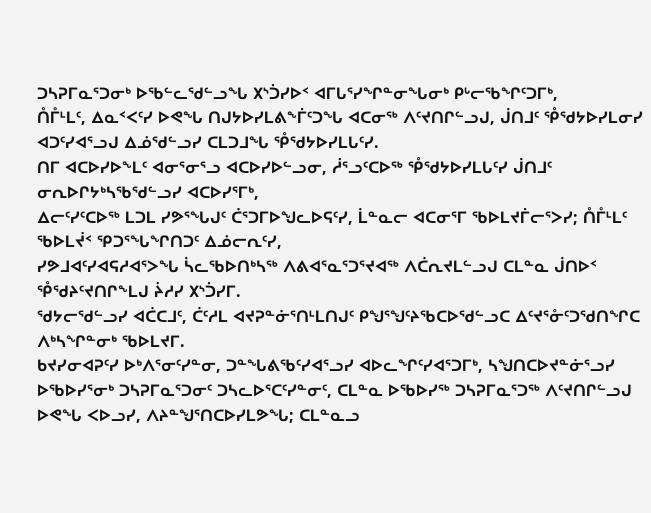ᑐᓴᕈᒥᓇᕐᑐᓂᒃ ᐅᖃᓪᓚᖁᓪᓗᖓ ᙭ᔅᑑᓯᐅᑉ ᐊᒥᒐᕐᓯᖏᓐᓂᖓᓂᒃ ᑭᒡᓕᖃᖏᑦᑐᒥᒃ,
ᑍᒤᒻᒪᑦ, ᐃᓇᑉᐸᑦᓯ ᐅᕙᖓ ᑎᒍᔭᐅᓯᒪᕕᖕᒦᑦᑐᖓ ᐊᑕᓂᖅ ᐱᑦᔪᑎᒋᓪᓗᒍ, ᒎᑎᒧᑦ ᕾᖁᔭᐅᓯᒪᓂᓯ ᐊᑐᑦᓯᐊᕐᓗᒍ ᐃᓅᖁᓪᓗᓯ ᑕᒪᑐᒧᖓ ᕾᖁᔭᐅᓯᒪᒐᑦᓯ.
ᑎᒥ ᐊᑕᐅᓯᐅᖕᒪᑦ ᐊᓂᕐᓂᕐᓗ ᐊᑕᐅᓯᐅᓪᓗᓂ, ᓲᕐᓗᑦᑕᐅᖅ ᕾᖁᔭᐅᓯᒪᒐᑦᓯ ᒎᑎᒧᑦ ᓂᕆᐅᒋᔭᒃᓴᖃᖁᓪᓗᓯ ᐊᑕᐅᓯᕐᒥᒃ,
ᐃᓕᑦᓯᑦᑕᐅᖅ ᒪᑐᒪ ᓯᕗᕐᖓᒍᑦ ᑖᕐᑐᒥᐅᖑᓚᐅᕋᑦᓯ, ᒫᓐᓇᓕ ᐊᑕᓂᕐᒥ ᖃᐅᒪᔪᒦᓕᕐᐳᓯ; ᑍᒤᒻᒪᑦ ᖃᐅᒪᔫᑉ ᕿᑐᕐᖓᖏᑎᑐᑦ ᐃᓅᓕᕆᑦᓯ,
ᓯᕗᒧᐊᑦᓯᐊᕋᓱᐊᕐᐳᖓ ᓵᓚᖃᐅᑎᒃᓴᖅ ᐱᕕᐊᕐᓇᕐᑐᕐᔪᐊᖅ ᐱᑖᕆᔪᒪᓪᓗᒍ ᑕᒪᓐᓇ ᒎᑎᐅᑉ ᕾᖁᔨᑦᔪᑎᒋᖕᒪᒍ ᔩᓱᓯ ᙭ᔅᑑᓯᒥ.
ᖁᔭᓕᖁᓪᓗᓯ ᐊᑖᑕᒧᑦ, ᑖᑦᓱᒪ ᐊᔪᕈᓐᓃᕐᑎᒻᒪᑎᒍᑦ ᑭᖑᕐᖑᑦᔨᖃᑕᐅᖁᓪᓗᑕ ᐃᑦᔪᕐᓁᑦᑐᖁᑎᖏᑕ ᐱᒃᓴᖏᓐᓂᒃ ᖃᐅᒪᔪᒥ.
ᑲᔪᓯᓂᐊᕈᑦᓯ ᐅᒃᐱᕐᓂᑦᓯᓐᓂ, ᑐᓐᖓᕕᖃᑦᓯᐊᕐᓗᓯ ᐊᐅᓚᖏᑦᓯᐊᕐᑐᒥᒃ, ᓴᖑᑎᑕᐅᔪᓐᓃᕐᓗᓯ ᐅᖃᐅᓯᕐᓂᒃ ᑐᓴᕈᒥᓇᕐᑐᓂᑦ ᑐᓴᓚᐅᕐᑕᑦᓯᓐᓂᑦ, ᑕᒪᓐᓇ ᐅᖃᐅᓯᖅ ᑐᓴᕈᒥᓇᕐᑐᖅ ᐱᑦᔪᑎᒋᓪᓗᒍ ᐅᕙᖓ ᐸᐅᓗᓯ, ᐱᔨᓐᖑᕐᑎᑕᐅᓯᒪᕗᖓ; ᑕᒪᓐᓇᓗ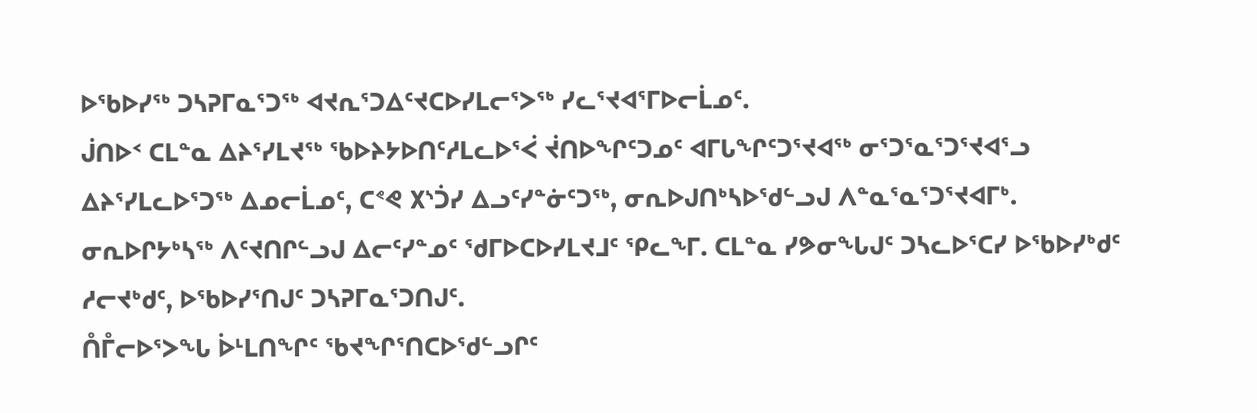ᐅᖃᐅᓯᖅ ᑐᓴᕈᒥᓇᕐᑐᖅ ᐊᔪᕆᕐᑐᐃᑦᔪᑕᐅᓯᒪᓕᕐᐳᖅ ᓯᓚᕐᔪᐊᕐᒥᐅᓕᒫᓄᑦ.
ᒎᑎᐅᑉ ᑕᒪᓐᓇ ᐃᔨᕐᓯᒪᔪᖅ ᖃᐅᔨᔭᐅᑎᑦᓱᒪᓚᐅᕐᐹ ᔫᑎᐅᖏᑦᑐᓄᑦ ᐊᒥᒐᖏᑦᑐᕐᔪᐊᖅ ᓂᕐᑐᕐᓇᕐᑐᕐᔪᐊᕐᓗ ᐃᔨᕐᓯᒪᓚᐅᕐᑐᖅ ᐃᓄᓕᒫᓄᑦ, ᑕᕝᕙ ᙭ᔅᑑᓯ ᐃᓗᑦᓯᓐᓃᑦᑐᖅ, ᓂᕆᐅᒍᑎᒃᓴᐅᖁᓪᓗᒍ ᐱᓐᓇᕐᓇᕐᑐᕐᔪᐊᒥᒃ.
ᓂᕆᐅᒋᔭᒃᓴᖅ ᐱᑦᔪᑎᒋᓪᓗᒍ ᐃᓕᑦᓯᓐᓄᑦ ᖁᒥᐅᑕᐅᓯᒪᔪᒧᑦ ᕿᓚᖕᒥ. ᑕᒪᓐᓇ ᓯᕗᓂᖓᒍᑦ ᑐᓴᓚᐅᕐᑕᓯ ᐅᖃᐅᓯᒃᑯᑦ ᓱᓕᔪᒃᑯᑦ, ᐅᖃᐅᓯᕐᑎᒍᑦ ᑐᓴᕈᒥᓇᕐᑐᑎᒍᑦ.
ᑍᒤᓕᐅᕐᐳᖓ ᐆᒻᒪᑎᖏᑦ ᖃᔪᖏᕐᑎᑕᐅᖁᓪᓗᒋᑦ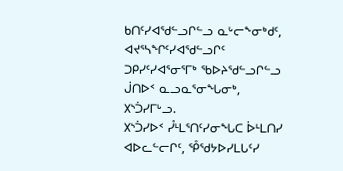ᑲᑎᑦᓯᐊᖁᓪᓗᒋᓪᓗ ᓇᒡᓕᖕᓂᒃᑯᑦ, ᐊᔪᕐᓴᖏᑦᓯᐊᖁᓪᓗᒋᑦ ᑐᑭᓯᑦᓯᐊᕐᓂᕐᒥᒃ ᖃᐅᔨᖁᓪᓗᒋᓪᓗ ᒎᑎᐅᑉ ᓇᓗᓇᕐᓂᖓᓂᒃ, ᙭ᔅᑑᓯᒥᒡᓗ.
᙭ᔅᑑᓯᐅᑉ ᓮᒻᒪᕐᑎᑦᓯᓂᖓᑕ ᐆᒻᒪᑎᓯ ᐊᐅᓚᓪᓕᒋᑦ, ᕾᖁᔭᐅᓯᒪᒐᑦᓯ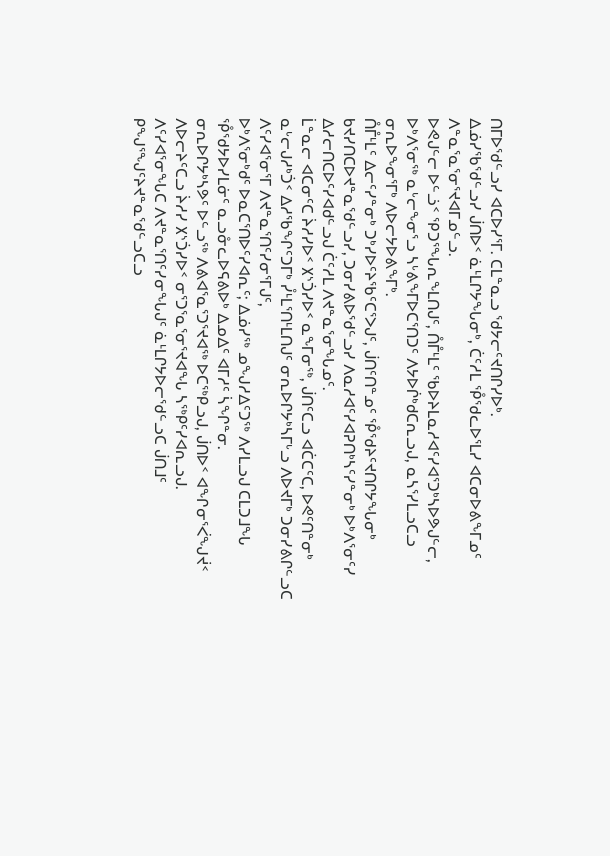ᑎᒥᐅᖁᓪᓗᓯ ᐊᑕᐅᓯᕐᒥ. ᑕᒪᓐᓇᓗ ᖁᔭᓕᑦᔪᑎᒋᓯᐅᒃ.
ᐃᓅᓯᖃᖁᓪᓗᓯ ᒎᑎᐅᑉ ᓈᒻᒪᒋᔭᖓᓂᒃ, ᑖᑦᓱᒪ ᕾᖁᓚᐅᕐᒪᓯ ᐊᑕᓂᐅᕕᖕᒥᓄᑦ ᐱᓐᓇᕐᓇᕐᓂᕐᔪᐊᒥᓄᓪᓗ.
ᐅᕙᒍᓪᓕ ᐅᓪᓘᑉ ᕿᑐᕐᖓᕆᖕᒪᑎᒍᑦ, ᑍᒤᒻᒪᑦ ᖃᐅᔨᒪᓇᓱᐊᑦᓯᐊᕐᑐᒃᓴᐅᕗᒍᓪᓕ, ᐅᒃᐱᕐᓂᖅ ᓇᒡᓕᖕᓂᕐᓗ ᓴᒡᕕᖕᒥᐅᑕᕐᑎᑐᑦ ᐱᔭᐅᒌᒃᑯᑕᕆᓗᒍ, ᓇᓴᕐᓯᒪᓗᑕᓗ ᓂᕆᐅᖕᓂᕐᒥᒃ ᐱᐅᓕᔭᐅᕕᖕᒥᒃ.
ᑍᒤᒻᒪᑦ ᐃᓕᑦᓯᓐᓂᒃ ᑐᒃᓯᐅᑦᔨᖃᑦᑕᕐᐳᒍᑦ, ᒎᑎᑦᑎᓐᓄᑦ ᕾᖁᔨᑦᔪᑎᒋᔭᖓᓂᒃ ᑲᔪᓯᑎᑕᐅᔪᓐᓇᖁᓪᓗᓯ, ᑐᓂᓯᕕᐅᖁᓪᓗᓯ ᐱᓇᓱᐊᑦᓯᐊᕈᑎᒃᓴᑦᓯᓐᓂᒃ ᐅᒃᐱᕐᓂᑦᓯ ᐃᓱᓕᑎᑕᐅᑦᓯᐊᑯᓪᓗᒍ ᑖᑦᓱᒪ ᐱᔪᓐᓇᕐᓂᖓᓄᑦ.
ᒫᓐᓇᓕ ᐊᑕᓂᑦᑕ ᔩᓱᓯᐅᑉ ᙭ᔅᑑᓯᐅᑉ ᓇᖕᒥᓂᖅ, ᒎᑎᑦᑕᓗ ᐊᑖᑕᑦᑕ, ᐅᕙᑦᑎᓐᓂᒃ ᓇᒡᓕᒍᓱᒃᑑᑉ ᐃᓱᖃᖏᑦᑐᒥᒃ ᓮᒻᒪᕐᑎᒻᒪᑎᒍᑦ ᓂᕆᐅᒋᔭᒃᓴᒥᒡᓗ ᐱᐅᔪᒥᒃ ᑐᓂᓯᕕᒋᓪᓗᑕ ᐱᑦᓯᐊᕐᓂᕐᒥ ᐱᔪᓐᓇᕐᑎᑦᓯᓂᕐᒥᒍᑦ,
ᐅᒃᐱᕐᓂᒃᑯᑦ ᐅᓇᑕᕐᑎᐅᑦᓯᐊᕆᑦ; ᐃᓅᓯᖅ ᓄᖑᓱᐃᑦᑐᖅ ᐱᓯᒪᓗᒍ ᑕᒪᑐᒧᖓ ᕾᖁᔭᐅᓯᒪᓃᑦ ᓇᓗᓁᓚᐅᕋᕕᐅᒃ ᐃᓄᐃᑦ ᐊᒥᓱᑦ ᓵᖏᓐᓂ.
ᓂᕆᐅᒋᔭᒃᓴᕗᑦ ᐅᓪᓗᖅ ᐱᕕᐊᕐᓇᕐᑐᕐᔪᐊᖅ ᐅᑕᖅᑭᓗᒍ, ᒎᑎᐅᑉ ᐊᖏᓂᕐᐹᖑᔫᑉ ᐱᐅᓕᔨᑦᑕᓗ ᔩᓱᓯ ᙭ᔅᑑᓯᐅᑉ ᓂᕐᑐᕐᓇᕐᓂᕐᔪᐊᖓ ᓴᖅᑭᑦᓯᐊᕆᓗᒍ.
ᐱᑦᓯᐊᕐᓂᖓᑕ ᐱᔪᓐᓇᕐᑎᑦᓯᓂᖓᒍᑦ ᓈᒻᒪᒋᔭᐅᓕᖁᓪᓗᑕ ᒎᑎᒧᑦ ᑭᖑᕐᖑᑦᔨᔪᓐᓇᖁᓪᓗᑕᓗ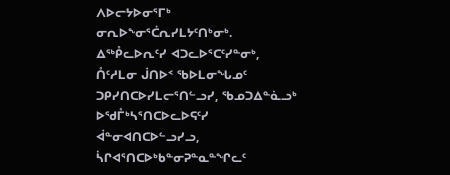ᐱᐅᓕᔭᐅᓂᕐᒥᒃ ᓂᕆᐅᖕᓂᕐᑖᕆᓯᒪᔭᑦᑎᒃᓂᒃ.
ᐃᖅᑬᓚᐅᕆᑦᓯ ᐊᑐᓚᐅᕐᑕᑦᓯᓐᓂᒃ, ᑍᑦᓱᒪᓂ ᒎᑎᐅᑉ ᖃᐅᒪᓂᖓᓄᑦ ᑐᑭᓯᑎᑕᐅᓯᒪᓕᕐᑎᓪᓗᓯ, ᖃᓄᑐᐃᓐᓈᓗᒃ ᐅᖁᒤᒃᓴᕐᑎᑕᐅᓚᐅᕋᑦᓯ ᐋᓐᓂᐊᑎᑕᐅᓪᓗᓯᓗ,
ᓵᒋᐊᕐᑎᑕᐅᒃᑲᓐᓂᕈᓐᓇᓐᖏᓚᑦ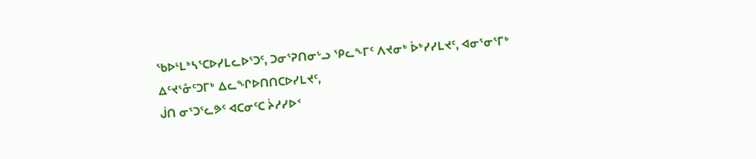ᖃᐅᒻᒪᒃᓴᕐᑕᐅᓯᒪᓚᐅᕐᑐᑦ, ᑐᓂᕐᕈᑎᓂᒡᓗ ᕿᓚᖕᒥᑦ ᐱᔪᓂᒃ ᐆᒃᓯᓯᒪᔪᑦ, ᐊᓂᕐᓂᕐᒥᒃ ᐃᑦᔪᕐᓁᑦᑐᒥᒃ ᐃᓚᖏᐅᑎᑎᑕᐅᓯᒪᔪᑦ,
ᒎᑎ ᓂᕐᑐᕐᓚᕗᑦ ᐊᑕᓂᑦᑕ ᔩᓱᓯᐅᑉ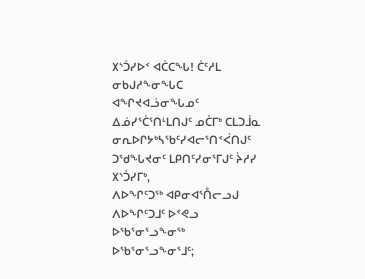᙭ᔅᑑᓯᐅᑉ ᐊᑖᑕᖓ! ᑖᑦᓱᒪ ᓂᑲᒍᓱᖕᓂᖓᑕ ᐊᖏᔪᐊᓘᓂᖓᓄᑦ ᐃᓅᓯᕐᑖᕐᑎᒻᒪᑎᒍᑦ ᓄᑖᒥᒃ ᑕᒪᑐᒨᓇ ᓂᕆᐅᒋᔭᒃᓴᖃᑦᓯᐊᓕᕐᑎᑉᐹᑎᒍᑦ ᑐᖁᖓᔪᓂᑦ ᒪᑭᑎᑦᓯᓂᕐᒥᒍᑦ ᔩᓱᓯ ᙭ᔅᑑᓯᒥᒃ,
ᐱᐅᖏᑦᑐᖅ ᐊᑭᓂᐊᕐᑍᓕᓗᒍ ᐱᐅᖏᑦᑐᒧᑦ ᐅᕝᕙᓗ ᐅᖃᕐᓂᕐᓗᖕᓂᖅ ᐅᖃᕐᓂᕐᓗᖕᓂᕐᒧᑦ;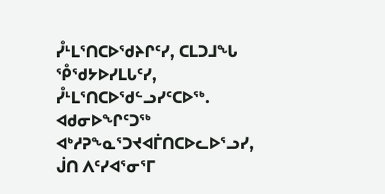ᓮᒻᒪᕐᑎᑕᐅᖁᔨᒋᑦᓯ, ᑕᒪᑐᒧᖓ ᕾᖁᔭᐅᓯᒪᒐᑦᓯ, ᓮᒻᒪᕐᑎᑕᐅᖁᓪᓗᓯᑦᑕᐅᖅ.
ᐊᑯᓂᐅᖏᑦᑐᖅ ᐊᒃᓱᕈᖕᓇᕐᑐᔪᐊᒦᑎᑕᐅᓚᐅᕐᓗᓯ, ᒎᑎ ᐱᑦᓯᐊᕐᓂᕐᒥ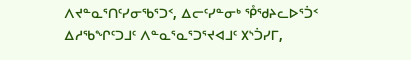ᐱᔪᓐᓇᕐᑎᑦᓯᓂᖃᕐᑐᑉ, ᐃᓕᑦᓯᓐᓂᒃ ᕾᖁᔨᓚᐅᕐᑑᑉ ᐃᓱᖃᖏᑦᑐᒧᑦ ᐱᓐᓇᕐᓇᕐᑐᕐᔪᐊᒧᑦ ᙭ᔅᑑᓯᒥ,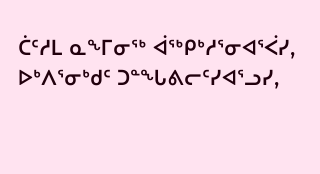ᑖᑦᓱᒪ ᓇᖕᒥᓂᖅ ᐋᖅᑭᒃᓱᕐᓂᐊᕐᐹᓯ, ᐅᒃᐱᕐᓂᒃᑯᑦ ᑐᓐᖓᕕᓕᑦᓯᐊᕐᓗᓯ,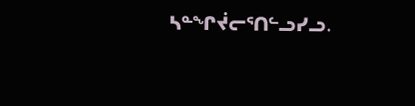ᓴᓐᖏᔫᓕᕐᑎᓪᓗᓯᓗ.